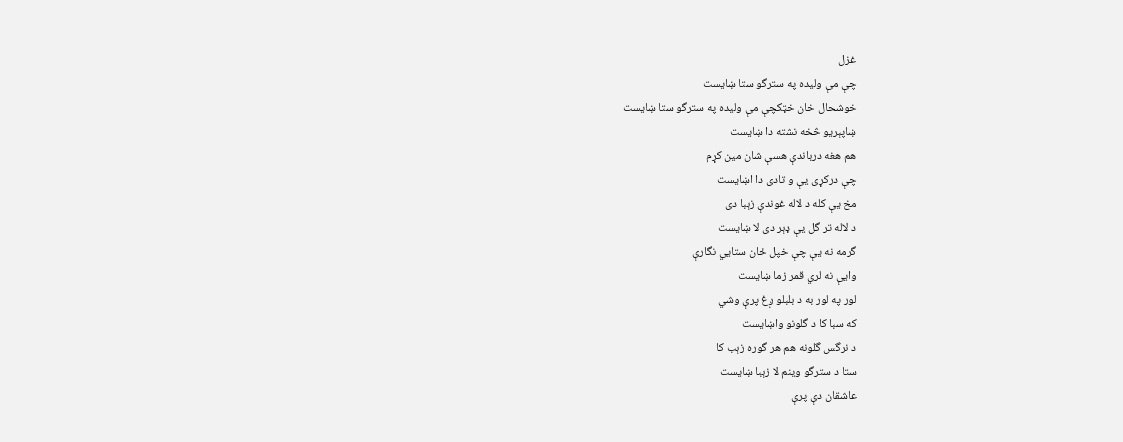غزل
چې مې وليده په سترگو ستا ښايست
خوشحال خان خټکچې مې وليده په سترگو ستا ښايست
ښاپېريو څخه نشته دا ښايست
هم هغه درباندې هسې شان مين کړم
چې درکړی يې و تادی دا اښايست
مخ يې کله د لاله غوندې زېبا دی
د لاله تر گل يې ډېر دی لا ښايست
گرمه نه يې چې خپل ځان ستايي نگارې
وايې نه لري قمر زما ښايست
لور په لور به د بلبلو ږغ پرې وشي
که سبا کا د گلونو واښايست
د نرگس گلونه هم هر گوره زېب کا
ستا د سترگو وينم لا زېبا ښايست
عاشقان دې پرې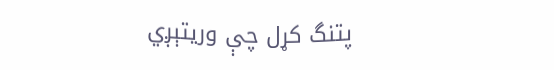پتنگ کړل چې وريتېږي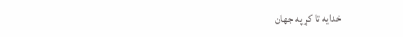خدايه تا کړ په جهان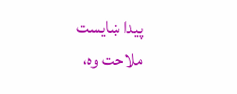پيدا ښايست
ملاحت وه،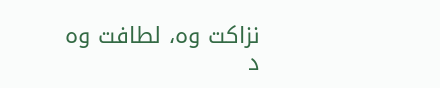نزاکت وه، لطافت وه
د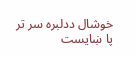خوشال ددلبره سر تر پا ښايست